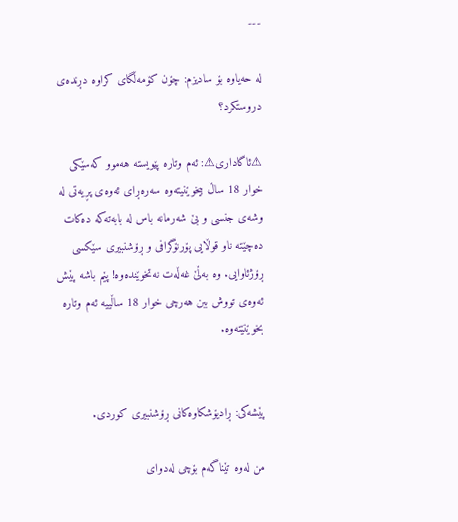---

لە حەیاوە بۆ سادیزم: چۆن کۆمەڵگای کراوە دڕندەی دروستکرد؟

⚠ئاگاداری⚠: ئەم وتارە پێویستە هەموو کەسێکی خوار 18 ساڵ بیخوێنیتەوە سەرەڕای ئەوەی پڕیەتی لە وشەی جنسی و بێ شەرمانە باس لە بابەتەکە دەکات دەچێتە ناو قوڵایی پۆرنۆگرافی و ڕۆشنبیری سێکسی ڕۆژئاوایی. وە بەڵێ غەڵەت نەتخوێندەوە! پێم باشە پێش ئەوەی تووش ببن هەرچی خوار 18 ساڵییە ئەم وتارە بخوێنێتەوە.


پێشەکی: ڕادیۆشکاوەکانی ڕۆشنبیری کوردی.

من لەوە تێناگەم بۆچی لەدوای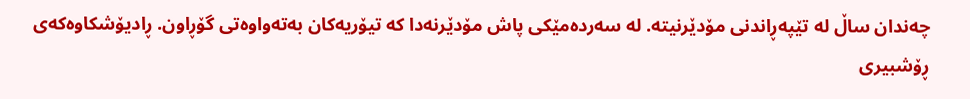چەندان ساڵ لە تێپەڕاندنی مۆدێرنیتە. لە سەردەمێکی پاش مۆدێرنەدا کە تیۆریەکان بەتەواوەتی گۆڕاون. ڕادیۆشکاوەکەی ڕۆشبیری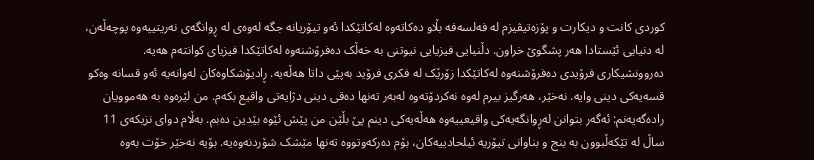کوردی کانت و دیکارت و پۆزەتیڤیزم لە فەلسەفە بڵاو دەکاتەوە لەکاتێکدا ئەو تیۆریانە جگە لەوەی لە ڕوانگەی نەریتییەوە پوچەڵەن، لە دنیایی ئێستادا هەر پشگوێ خراون. دڵنیایی فیزیایی نیوتنی بە خەڵک دەفرۆشنەوە لەکاتێکدا فیزیای کوانتەم هەیە. دەروونشیکاری فرۆیدی دەفرۆشنەوە لەکاتێکدا زۆرێک لە فکری فرۆید بەپێی داتا هەڵەیە. ڕادیۆشکاوەکان لەوانەیە ئەو قسانە وەکو قسەیەکی دینی وایە. نەخێر، هەرگیز بیرم لەوە نەکردۆتەوە لەبەر تەنها دەقی دینی دژایەتی واقیع بکەم. من لێرەوە بە هەموویان رادەگەیەنم: ئەگەر بتوانن لەڕوانگەیەکی واقیعییەوە هەڵەیەکی دینم پێ بڵێن من پێش ئێوە بێدین دەبم. بەڵام دوای نزیکەی 11 ساڵ لە تێکەڵبوون بە بنج و بناوانی تیۆریە ئیلحادییەکان، بۆم دەرکەوتووە تەنها مێشک شۆردنەوەیە. بۆیە نەخێر خۆت بەوە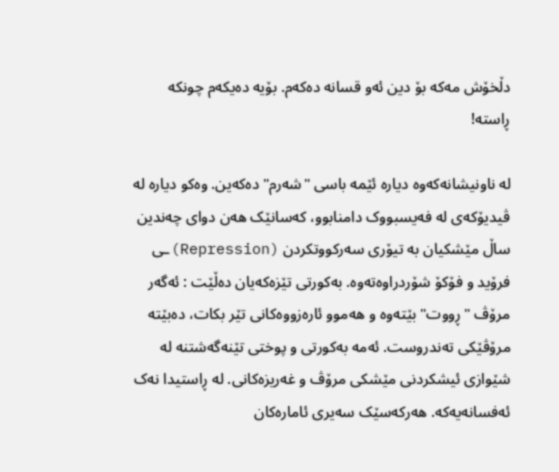دڵخۆش مەکە بۆ دین ئەو قسانە دەکەم. بۆیە دەیکەم چونکە ڕاستە!

لە ناونیشانەکەوە دیارە ئێمە باسی "شەرم" دەکەین. وەکو دیارە لە ڤیدیۆکەی لە فەیسبووک دامنابوو، کەسانێک هەن دوای چەندین ساڵ مێشکیان بە تیۆری سەرکووتکردن (Repression)ـی فرۆید و فۆکۆ شۆردراوەتەوە. بەکورتی تێزەکەیان دەڵێت : ئەگەر مرۆڤ "ڕووت" بێتەوە و هەموو ئارەزووەکانی تێر بکات، دەبێتە مرۆڤێکی تەندروست. ئەمە بەکورتی و پوختی تێنەگەشتنە لە شێوازی ئیشکردنی مێشکی مرۆڤ و غەریزەکانی. لە ڕاستیدا نەک ئەفسانەیەکە. هەرکەسێک سەیری ئامارەکان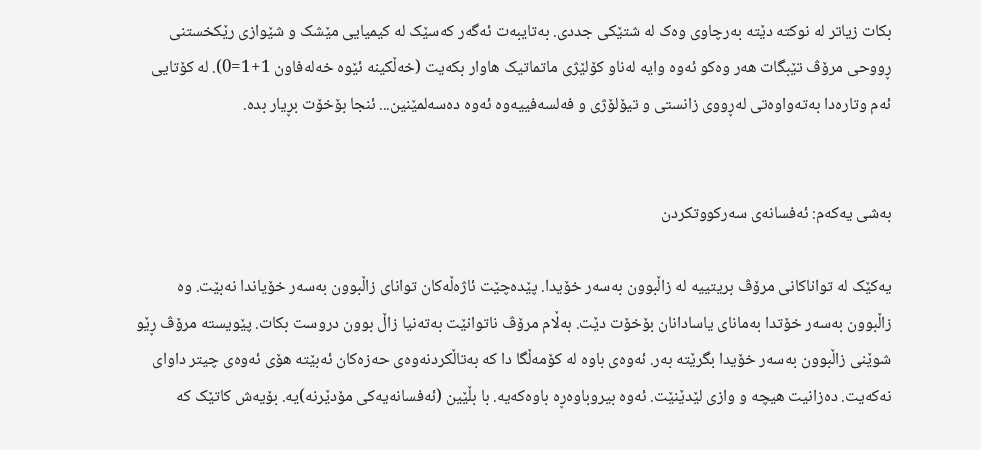بکات زیاتر لە نوکتە دێتە بەرچاوی وەک لە شتێکی جددی. بەتایبەت ئەگەر کەسێک لە کیمیایی مێشک و شێوازی رێکخستنی ڕووحی مرۆڤ تێبگات هەر وەکو ئەوە وایە لەناو کۆلێژی ماتماتیک هاوار بکەیت (خەڵکینە ئێوە خەلەفاون 1+1=0). لە کۆتایی ئەم وتارەدا بەتەواوەتی لەڕووی زانستی و تیۆلۆژی و فەلسەفییەوە ئەوە دەسەلمێنین... ئنجا بۆخۆت بڕیار بدە.


بەشی یەکەم: ئەفسانەی سەرکووتکردن

یەکێک لە تواناکانی مرۆڤ بریتییە لە زاڵبوون بەسەر خۆیدا. پێدەچێت ئاژەڵەکان توانای زاڵبوون بەسەر خۆیاندا نەبێت. وە زاڵبوون بەسەر خۆتدا بەمانای یاسادانان بۆخۆت دێت. بەڵام مرۆڤ ناتوانێت بەتەنیا زاڵ بوون دروست بکات. پێویستە مرۆڤ ڕێو شوێنی زاڵبوون بەسەر خۆیدا بگرێتە بەر. ئەوەی باوە لە کۆمەڵگا دا کە بەتاڵکردنەوەی حەزەکان ئەبێتە هۆی ئەوەی چیتر داوای نەکەیت. دەزانیت هیچە و وازی لێدێنێت. ئەوە بیروباوەڕە باوەکەیە. با بڵێین (ئەفسانەیەکی مۆدێرنە)یە. بۆیەش کاتێک کە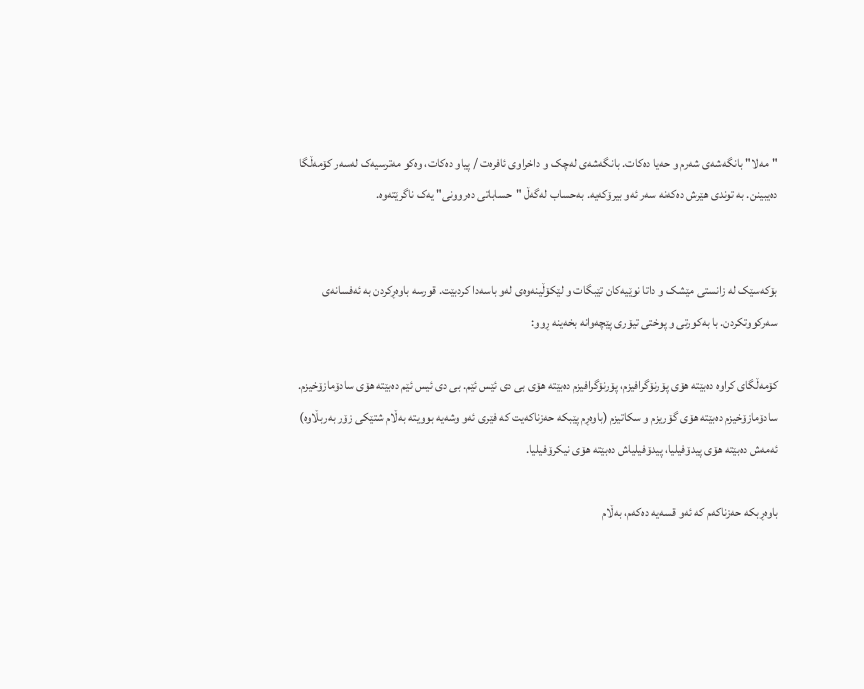"مەلا" بانگەشەی شەرم و حەیا دەکات. بانگەشەی لەچک و داخراوی ئافرەت / پیاو دەکات، وەکو مەترسیەک لەسەر کۆمەڵگا دەیبینن. بە توندی هێرش دەکەنە سەر ئەو بیرۆکەیە. بەحساب لەگەڵ "حساباتی دەروونی" یەک ناگرێتەوە.


بۆکەسێک لە زانستی مێشک و داتا نوێیەکان تێبگات و لێکۆڵینەوەی لەو باسەدا کردبێت. قورسە باوەڕکردن بە ئەفسانەی سەرکووتکردن. با بەکورتی و پوختی تیۆری پێچەوانە بخەینە ڕوو:

کۆمەڵگای کراوە دەبێتە هۆی پۆرنۆگرافیزم، پۆرنۆگرافیزم دەبێتە هۆی بی دی ئێس ئێم. بی دی ئیس ئێم دەبێتە هۆی سادۆمازۆخیزم. سادۆمازۆخیزم دەبێتە هۆی گۆریزم و سکاتیزم (باوەڕم پێبکە حەزناکەیت کە فێری ئەو وشەیە بوویتە بەڵام شتێکی زۆر بەربڵاوە) ئەمەش دەبێتە هۆی پیدۆفیلیا، پیدۆفیلیاش دەبێتە هۆی نیکرۆفیلیا.

باوەڕبکە حەزناکەم کە ئەو قسەیە دەکەم، بەڵام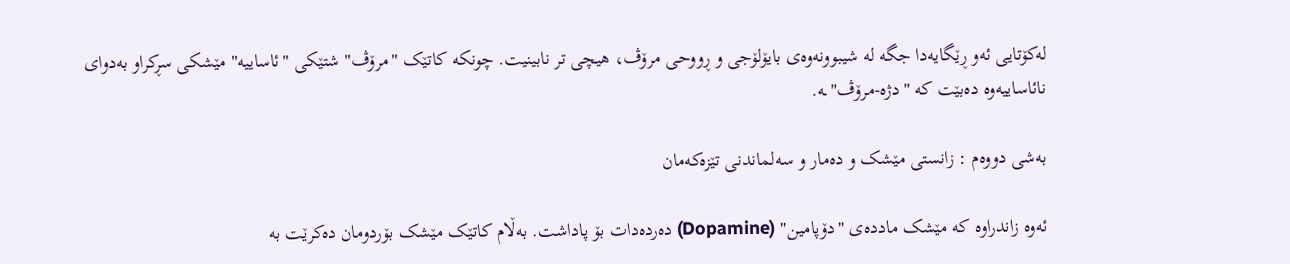لەکۆتایی ئەو ڕێگایەدا جگە لە شیبوونەوەی بایۆلۆجی و ڕووحی مرۆڤ، هیچی تر نابینیت. چونکە کاتێک "مرۆڤ" شتێکی "ئاساییە" مێشکی سڕکراو بەدوای نائاساییەوە دەبێت کە "دژە-مرۆڤ"ـە.

بەشی دووەم : زانستی مێشک و دەمار و سەلماندنی تێزەکەمان

ئەوە زاندراوە کە مێشک ماددەی "دۆپامین" (Dopamine) دەردەدات بۆ پاداشت. بەڵام کاتێک مێشک بۆردومان دەکرێت بە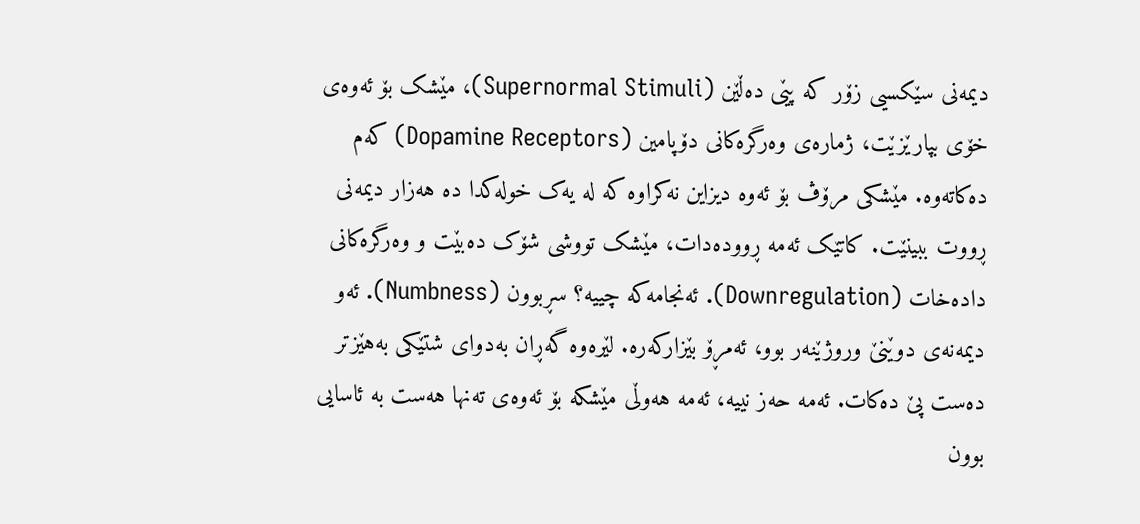دیمەنی سێکسیی زۆر کە پێی دەڵێن (Supernormal Stimuli)، مێشک بۆ ئەوەی خۆی بپارێزێت، ژمارەی وەرگرەکانی دۆپامین (Dopamine Receptors) کەم دەکاتەوە. مێشکی مرۆڤ بۆ ئەوە دیزاین نەکراوە کە لە یەک خولەکدا دە هەزار دیمەنی ڕووت ببینێت. کاتێک ئەمە ڕوودەدات، مێشک تووشی شۆک دەبێت و وەرگرەکانی دادەخات (Downregulation). ئەنجامەکە چییە؟ سڕبوون (Numbness). ئەو دیمەنەی دوێنێ وروژێنەر بوو، ئەمڕۆ بێزارکەرە. لێرەوە گەڕان بەدوای شتێکی بەهێزتر دەست پێ دەکات. ئەمە حەز نییە، ئەمە هەوڵی مێشکە بۆ ئەوەی تەنها هەست بە ئاسایی بوون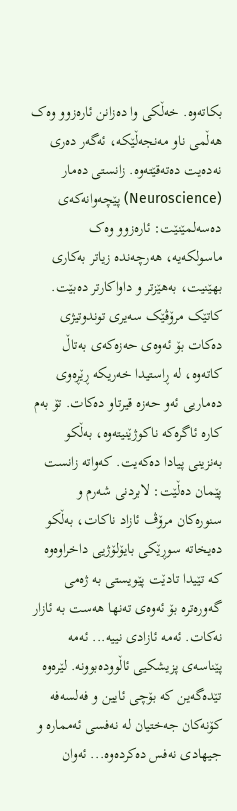بکاتەوە. خەڵکی وا دەزانن ئارەزوو وەک هەڵمی ناو مەنجەڵێکە، ئەگەر دەری نەدەیت دەتەقێتەوە. زانستی دەمار (Neuroscience) پێچەوانەکەی دەسەلمێنێت: ئارەزوو وەک ماسولکەیە، هەرچەندە زیاتر بەکاری بهێنیت، بەهێزتر و داواکارتر دەبێت. کاتێک مرۆڤێک سەیری توندوتیژی دەکات بۆ ئەوەی حەزەکەی بەتاڵ کاتەوە، لە ڕاستیدا خەریکە ڕێڕەوی دەماریی ئەو حەزە قیرتاو دەکات. تۆ بەم کارە ئاگرەکە ناکوژێنیتەوە، بەڵکو بەنزینی پیادا دەکەیت. کەواتە زانست پێمان دەڵێت: لابردنی شەرم و سنورەکان مرۆڤ ئازاد ناکات، بەڵکو دەیخاتە سوڕێکی بایۆلۆژیی داخراوەوە کە تێیدا تادێت پێویستی بە ژەمی گەورەترە بۆ ئەوەی تەنها هەست بە ئازار نەکات. ئەمە ئازادی نییە... ئەمە پێناسەی پزیشکیی ئاڵوودەبوونە. لێرەوە تێدەگەین کە بۆچی ئایین و فەلسەفە کۆنەکان جەختیان لە نەفسی ئەممارە و جیهادی نەفس دەکردەوە... ئەوان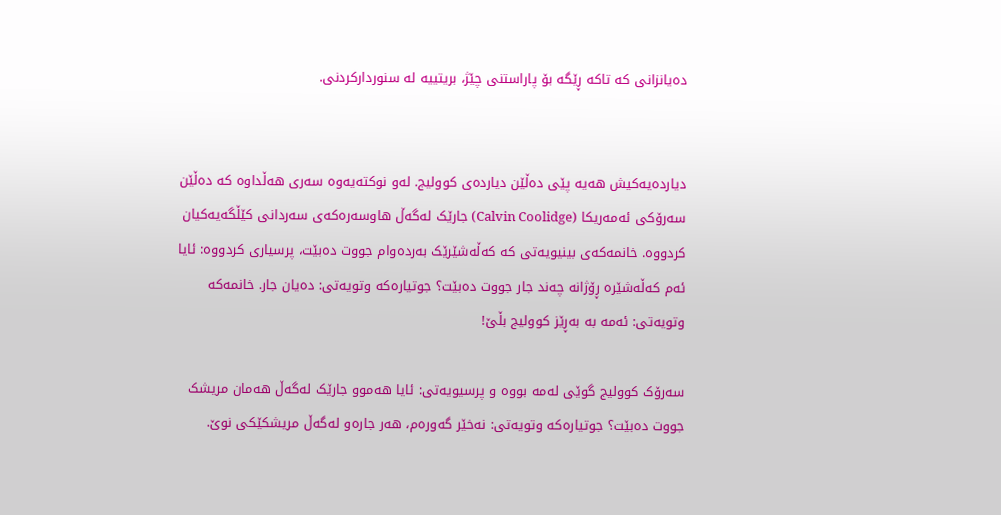دەیانزانی کە تاکە ڕێگە بۆ پاراستنی چێژ، بریتییە لە سنوردارکردنی.


دیاردەیەکیش هەیە پێی دەڵێن دیاردەی کوولیج. لەو نوکتەیەوە سەری هەڵداوە کە دەڵێن سەرۆکی ئەمەریکا (Calvin Coolidge) جارێک لەگەڵ هاوسەرەکەی سەردانی کێڵگەیەکیان کردووە. خانمەکەی بینیویەتی کە کەڵەشێرێک بەردەوام جووت دەبێت، پرسیاری کردووە: ئایا ئەم کەڵەشێرە ڕۆژانە چەند جار جووت دەبێت؟ جوتیارەکە وتویەتی: دەیان جار. خانمەکە وتویەتی: ئەمە بە بەڕێز کوولیج بڵێ!

سەرۆک کوولیج گوێی لەمە بووە و پرسیویەتی: ئایا هەموو جارێک لەگەڵ هەمان مریشک جووت دەبێت؟ جوتیارەکە وتویەتی: نەخێر گەورەم، هەر جارەو لەگەڵ مریشکێکی نوێ.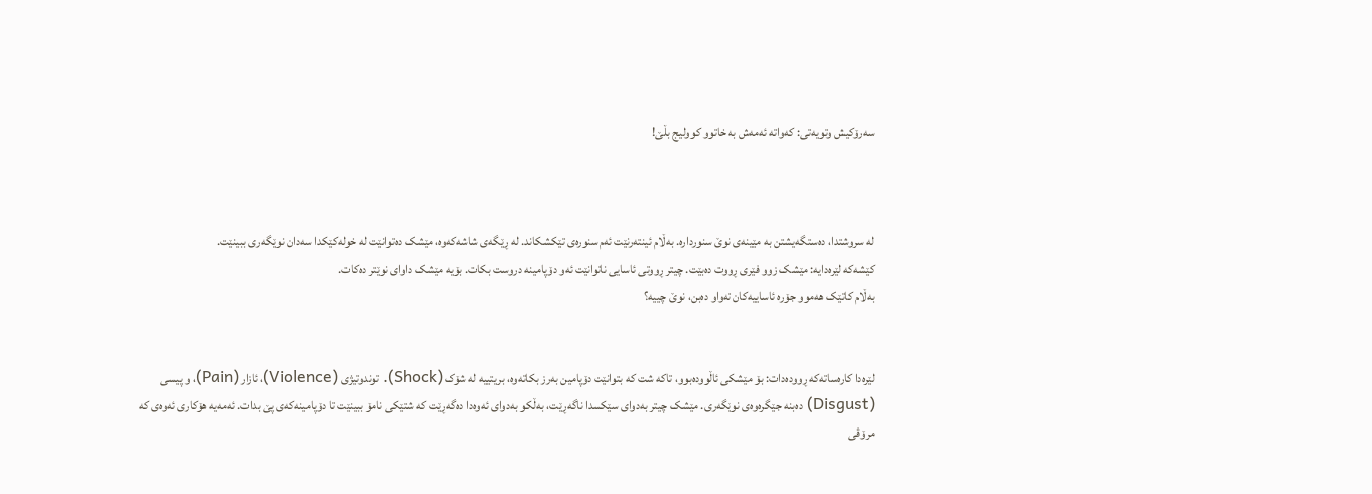سەرۆکیش وتویەتی: کەواتە ئەمەش بە خاتوو کوولیج بڵێ!



لە سروشتدا، دەستگەیشتن بە مێینەی نوێ سنوردارە. بەڵام ئینتەرنێت ئەم سنورەی تێکشکاند. لە ڕێگەی شاشەکەوە، مێشک دەتوانێت لە خولەکێکدا سەدان نوێگەری ببینێت.
کێشەکە لێرەدایە: مێشک زوو فێری ڕووت دەبێت. چیتر ڕووتی ئاسایی ناتوانێت ئەو دۆپامینە دروست بکات. بۆیە مێشک داوای نوێتر دەکات.
بەڵام کاتێک هەموو جۆرە ئاساییەکان تەواو دەبن، نوێ چییە؟


لێرەدا کارەساتەکە ڕوودەدات: بۆ مێشکی ئاڵوودەبوو، تاکە شت کە بتوانێت دۆپامین بەرز بکاتەوە، بریتییە لە شۆک (Shock). توندوتیژی (Violence)، ئازار (Pain)، و پیسی (Disgust) دەبنە جێگرەوەی نوێگەری. مێشک چیتر بەدوای سێکسدا ناگەڕێت، بەڵکو بەدوای ئەوەدا دەگەڕێت کە شتێکی نامۆ ببینێت تا دۆپامینەکەی پێ بدات. ئەمەیە هۆکاری ئەوەی کە مرۆڤی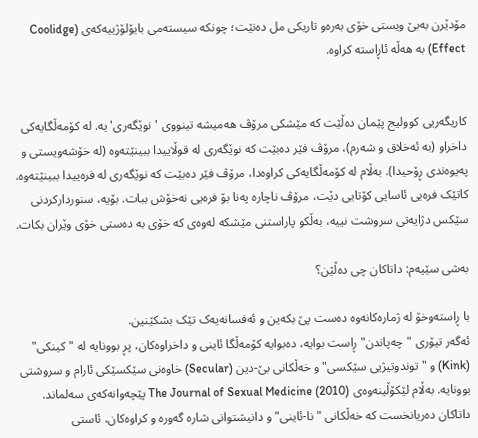مۆدێرن بەبێ ویستی خۆی بەرەو تاریکی مل دەنێت؛ چونکە سیستەمی بایۆلۆژییەکەی (Coolidge Effect) بە هەڵە ئاڕاستە کراوە.


کاریگەریی کوولیج پێمان دەڵێت کە مێشکی مرۆڤ هەمیشە تینووی 'نوێگەری'یە. لە کۆمەڵگایەکی داخراو (بە ئەخلاق و شەرم)، مرۆڤ فێر دەبێت کە نوێگەری لە قوڵاییدا ببینێتەوە (لە خۆشەویستی و پەیوەندی ڕۆحیدا). بەڵام لە کۆمەڵگایەکی کراوەدا، مرۆڤ فێر دەبێت کە نوێگەری لە فرەییدا ببینێتەوە. کاتێک فرەیی ئاسایی کۆتایی دێت، مرۆڤ ناچارە پەنا بۆ فرەیی نەخۆش ببات. بۆیە، سنوردارکردنی سێکس دژایەتی سروشت نییە، بەڵکو پاراستنی مێشکە لەوەی کە خۆی بە دەستی خۆی وێران بکات.

بەشی سێیەم: داتاکان چی دەڵێن؟

با ڕاستەوخۆ لە ژمارەکانەوە دەست پێ بکەین و ئەفسانەیەک تێک بشکێنین.
ئەگەر تیۆری "چەپاندن" ڕاست بوایە، دەبوایە کۆمەڵگا ئاینی و داخراوەکان، پڕ بوونایە لە "کینکی" (Kink) و "توندوتیژیی سێکسی" و خەڵکانی بێ-دین (Secular) خاوەنی سێکسێکی ئارام و سروشتی بوونایە. بەڵام لێکۆڵینەوەی The Journal of Sexual Medicine (2010) پێچەوانەکەی سەلماند. داتاکان دەریانخست کە خەڵکانی "نا-ئاینی" و دانیشتوانی شارە گەورە و کراوەکان، ئاستی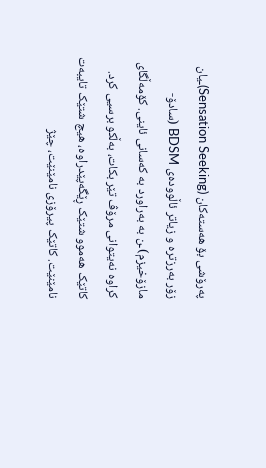پەرۆشی بۆ هەستەکان (Sensation Seeking)ـیان زۆر بەرزترە و زیاتر ئاڵوودەی BDSM (سادۆ-مازۆخیزم)ـن بە بەراورد بە کەسانی ئاینی. کۆمەڵگای کراوە نەیتوانی مرۆڤ تێر بکات، بەڵکو برسیی کرد. کاتێک هەموو شتێک ڕێگەپێدراوە، هیچ شتێک تایبەت نامێنێت. کاتێک پیرۆزی نامێنێت، چێژ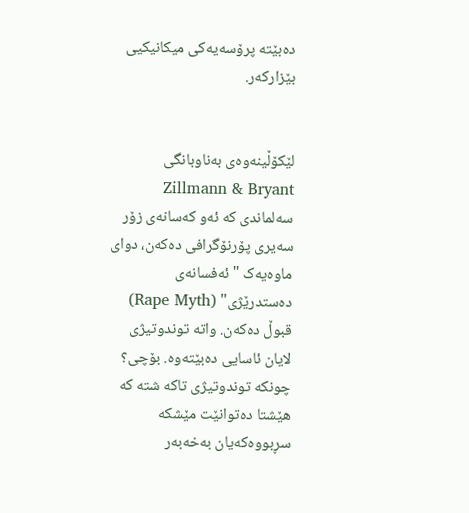دەبێتە پرۆسەیەکی میکانیکیی بێزارکەر.


لێکۆڵینەوەی بەناوبانگی Zillmann & Bryant سەلماندی کە ئەو کەسانەی زۆر سەیری پۆرنۆگرافی دەکەن، دوای ماوەیەک "ئەفسانەی دەستدرێژی" (Rape Myth) قبوڵ دەکەن. واتە توندوتیژی لایان ئاسایی دەبێتەوە. بۆچی؟ چونکە توندوتیژی تاکە شتە کە هێشتا دەتوانێت مێشکە سڕبووەکەیان بەخەبەر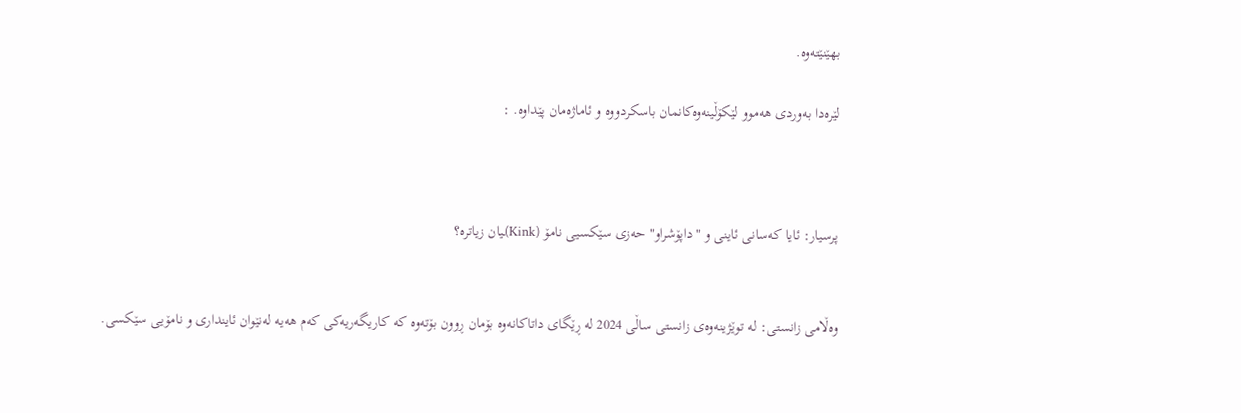بهێنێتەوە.

لێرەدا بەوردی هەموو لێکۆڵینەوەکانمان باسکردووە و ئاماژەمان پێداوە. :



پرسیار: ئایا کەسانی ئاینی و "داپۆشراو" حەزی سێکسیی نامۆ (Kink)ـیان زیاترە؟


وەڵامی زانستی: لە توێژینەوەی زانستی ساڵی 2024 لە ڕێگای داتاکانەوە بۆمان ڕوون بۆتەوە کە کاریگەریەکی کەم هەیە لەنێوان ئاینداری و نامۆیی سێکسی.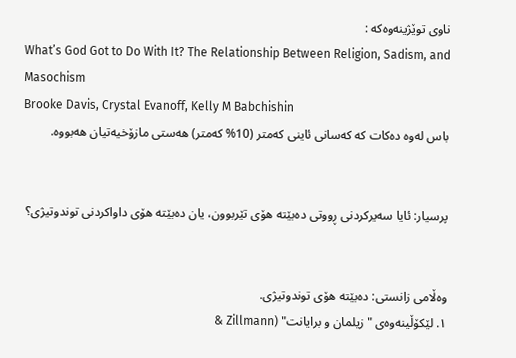ناوی توێژینەوەکە :
What’s God Got to Do With It? The Relationship Between Religion, Sadism, and Masochism
Brooke Davis, Crystal Evanoff, Kelly M Babchishin
باس لەوە دەکات کە کەسانی ئاینی کەمتر (10% کەمتر) هەستی مازۆخیەتیان هەبووە.


پرسیار: ئایا سەیرکردنی ڕووتی دەبێتە هۆی تێربوون، یان دەبێتە هۆی داواکردنی توندوتیژی؟


وەڵامی زانستی: دەبێتە هۆی توندوتیژی.
١. لێکۆڵینەوەی "زیلمان و برایانت" (Zillmann &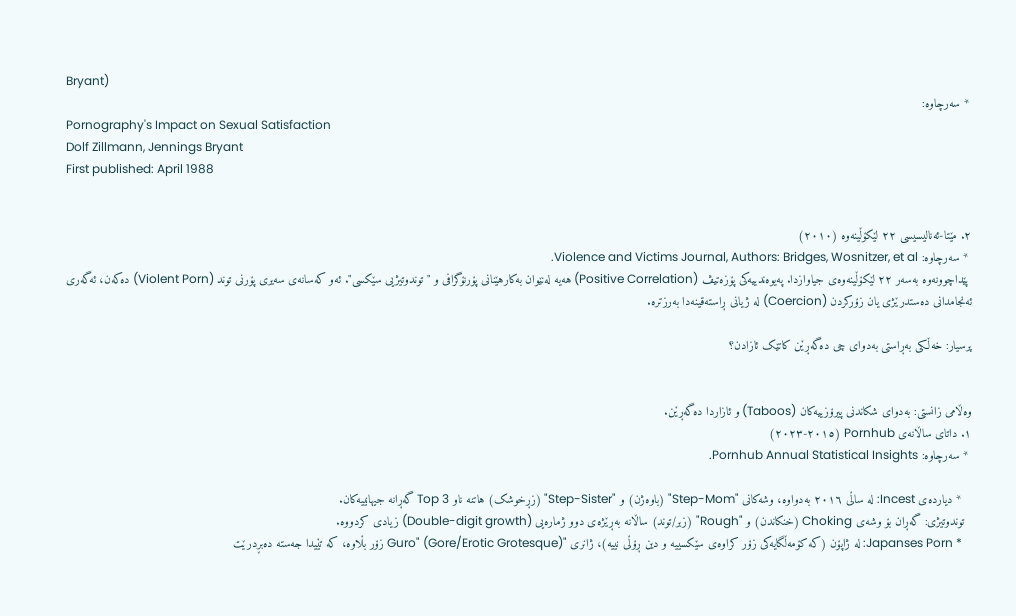Bryant)
 * سەرچاوە:
Pornography's Impact on Sexual Satisfaction
Dolf Zillmann, Jennings Bryant
First published: April 1988


٢. مێتا-ئەنالیسیسی ٢٢ لێکۆڵینەوە (٢٠١٠)
 * سەرچاوە: Violence and Victims Journal, Authors: Bridges, Wosnitzer, et al.
 پێداچوونەوە بەسەر ٢٢ لێکۆڵینەوەی جیاوازدا. پەیوەندییەکی پۆزەتیڤ (Positive Correlation) هەیە لەنێوان بەکارهێنانی پۆرنۆگرافی و "توندوتیژیی سێکسی". ئەو کەسانەی سەیری پۆرنی توند (Violent Porn) دەکەن، ئەگەری ئەنجامدانی دەستدرێژی یان زۆرکردن (Coercion) لە ژیانی ڕاستەقینەدا بەرزترە.

پرسیار: خەڵکی بەڕاستی بەدوای چی دەگەڕێن کاتێک ئازادن؟


وەڵامی زانستی: بەدوای شکاندنی پیرۆزییەکان (Taboos) و ئازاردا دەگەڕێن.
١. داتای ساڵانەی Pornhub (٢٠١٥-٢٠٢٣)
 * سەرچاوە: Pornhub Annual Statistical Insights.

   * دیاردەی Incest: لە ساڵی ٢٠١٦ بەدواوە، وشەکانی "Step-Mom" (باوەژن) و "Step-Sister" (زڕخوشک) هاتنە ناو Top 3 گەڕانە جیهانییەکان.
  توندوتیژی: گەڕان بۆ وشەی Choking (خنکاندن) و "Rough" (زبر/توند) ساڵانە بەڕێژەی دوو ژمارەیی (Double-digit growth) زیادی کردووە.
   * Japanses Porn: لە ژاپۆن (کە کۆمەڵگایەکی زۆر کراوەی سێکسییە و دین ڕۆڵی نییە)، ژانری "Guro" (Gore/Erotic Grotesque) زۆر بڵاوە، کە تێیدا جەستە دەبڕدرێت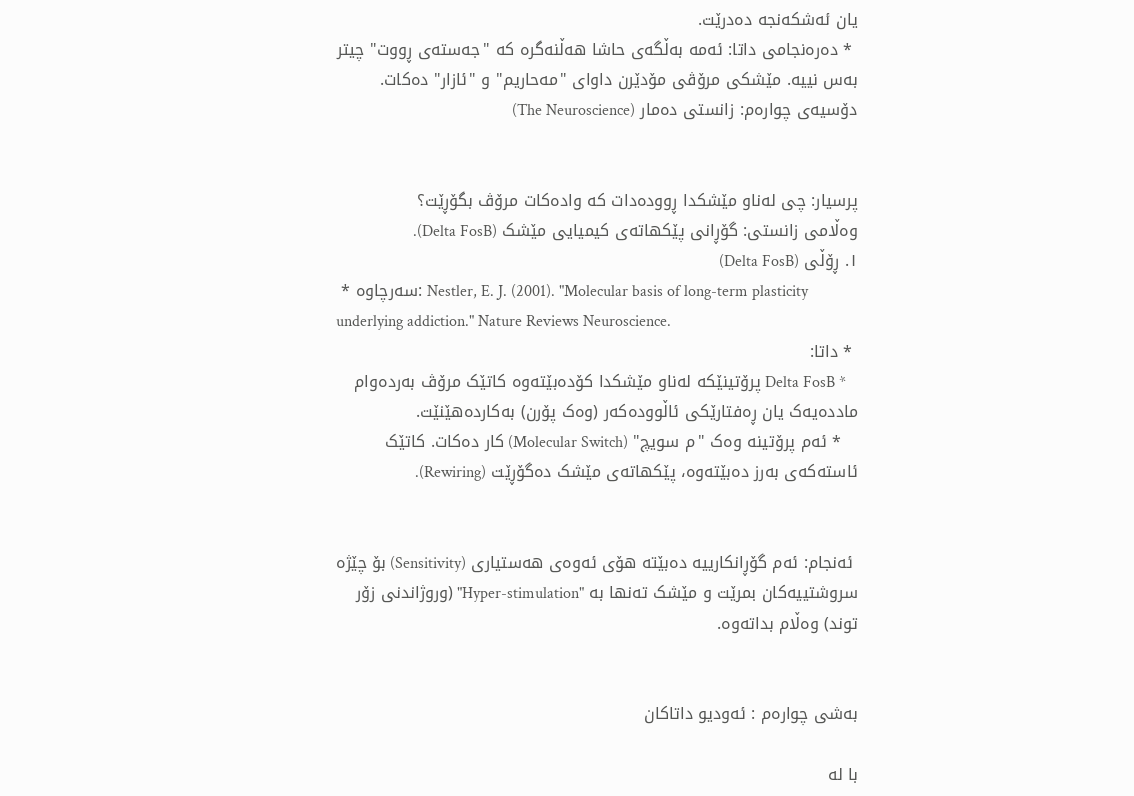یان ئەشکەنجە دەدرێت.
 * دەرەنجامی داتا: ئەمە بەڵگەی حاشا هەڵنەگرە کە "جەستەی ڕووت" چیتر بەس نییە. مێشکی مرۆڤی مۆدێرن داوای "مەحاریم" و "ئازار" دەکات.
دۆسیەی چوارەم: زانستی دەمار (The Neuroscience)


پرسیار: چی لەناو مێشکدا ڕوودەدات کە وادەکات مرۆڤ بگۆڕێت؟
وەڵامی زانستی: گۆڕانی پێکهاتەی کیمیایی مێشک (Delta FosB).
١. ڕۆڵی (Delta FosB)
 * سەرچاوە: Nestler, E. J. (2001). "Molecular basis of long-term plasticity underlying addiction." Nature Reviews Neuroscience.
 * داتا:
   * Delta FosB پرۆتینێکە لەناو مێشکدا کۆدەبێتەوە کاتێک مرۆڤ بەردەوام ماددەیەک یان ڕەفتارێکی ئاڵوودەکەر (وەک پۆرن) بەکاردەهێنێت.
   * ئەم پرۆتینە وەک "م سویچ" (Molecular Switch) کار دەکات. کاتێک ئاستەکەی بەرز دەبێتەوە، پێکهاتەی مێشک دەگۆڕێت (Rewiring).


 ئەنجام: ئەم گۆڕانکارییە دەبێتە هۆی ئەوەی هەستیاری (Sensitivity) بۆ چێژە سروشتییەکان بمرێت و مێشک تەنها بە "Hyper-stimulation" (وروژاندنی زۆر توند) وەڵام بداتەوە.


بەشی چوارەم : ئەودیو داتاکان

با لە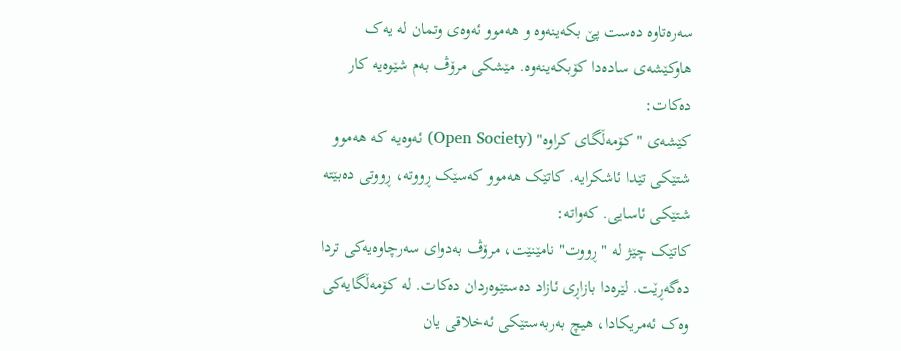سەرەتاوە دەست پێ بکەینەوە و هەموو ئەوەی وتمان لە یەک هاوکێشەی سادەدا کۆبکەینەوە. مێشکی مرۆڤ بەم شێوەیە کار دەکات:
کێشەی "کۆمەڵگای کراوە" (Open Society) ئەوەیە کە هەموو شتێکی تێدا ئاشکرایە. کاتێک هەموو کەسێک ڕووتە، ڕووتی دەبێتە شتێکی ئاسایی. کەواتە:
کاتێک چێژ لە "ڕووت" نامێنێت، مرۆڤ بەدوای سەرچاوەیەکی تردا دەگەڕێت. لێرەدا بازاڕی ئازاد دەستێوەردان دەکات. لە کۆمەڵگایەکی وەک ئەمریکادا، هیچ بەربەستێکی ئەخلاقی یان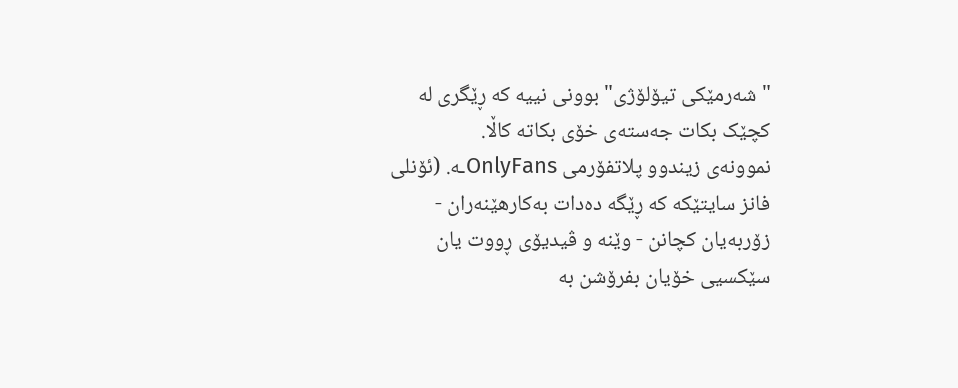"شەرمێکی تیۆلۆژی" بوونی نییە کە ڕێگری لە کچێک بکات جەستەی خۆی بکاتە کاڵا.
نموونەی زیندوو پلاتفۆرمی OnlyFansـە. (ئۆنلی فانز سایتێکە کە ڕێگە دەدات بەکارهێنەران - زۆربەیان کچانن - وێنە و ڤیدیۆی ڕووت یان سێکسیی خۆیان بفرۆشن بە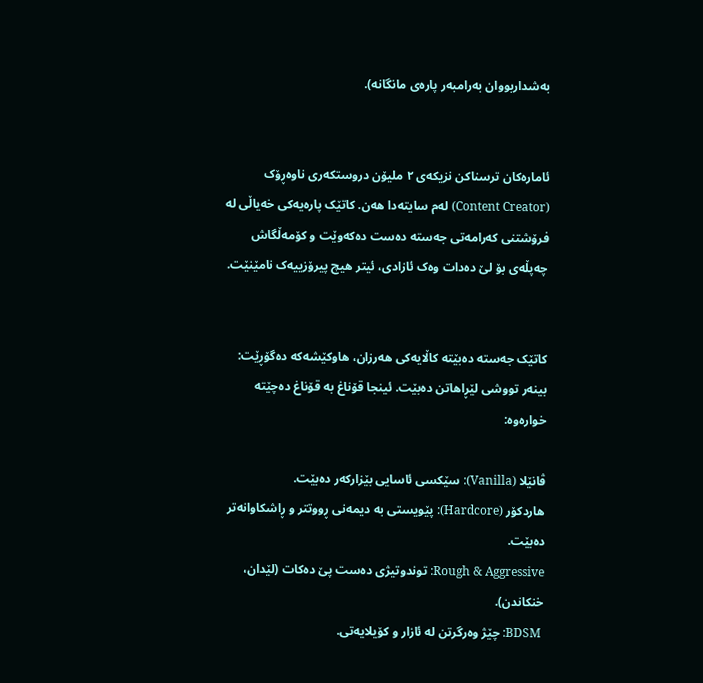بەشداربووان بەرامبەر پارەی مانگانە).


ئامارەکان ترسناکن نزیکەی ٢ ملیۆن دروستکەری ناوەڕۆک (Content Creator) لەم سایتەدا هەن. کاتێک پارەیەکی خەیاڵی لە فرۆشتنی کەرامەتی جەستە دەست دەکەوێت و کۆمەڵگاش چەپڵەی بۆ لێ دەدات وەک ئازادی، ئیتر هیچ پیرۆزییەک نامێنێت.


کاتێک جەستە دەبێتە کاڵایەکی هەرزان، هاوکێشەکە دەگۆڕێت: بینەر تووشی لێڕاهاتن دەبێت. ئینجا قۆناغ بە قۆناغ دەچێتە خوارەوە:

ڤانێلا (Vanilla): سێکسی ئاسایی بێزارکەر دەبێت.
هاردکۆر (Hardcore): پێویستی بە دیمەنی ڕووتتر و ڕاشکاوانەتر دەبێت.
Rough & Aggressive: توندوتیژی دەست پێ دەکات (لێدان، خنکاندن).
 BDSM: چێژ وەرگرتن لە ئازار و کۆیلایەتی.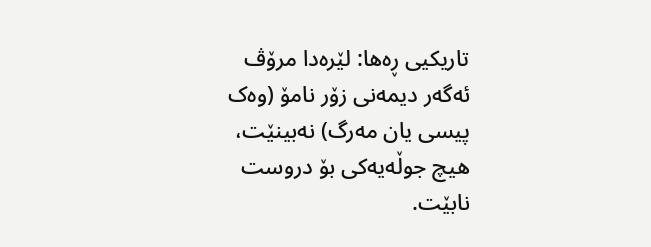تاریکیی ڕەها: لێرەدا مرۆڤ ئەگەر دیمەنی زۆر نامۆ (وەک پیسی یان مەرگ) نەبینێت، هیچ جوڵەیەکی بۆ دروست نابێت.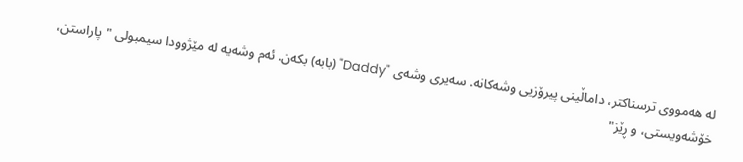لە هەمووی ترسناکتر، داماڵینی پیرۆزیی وشەکانە. سەیری وشەی "Daddy" (بابە) بکەن. ئەم وشەیە لە مێژوودا سیمبولی "پاراستن، خۆشەویستی، و ڕێز"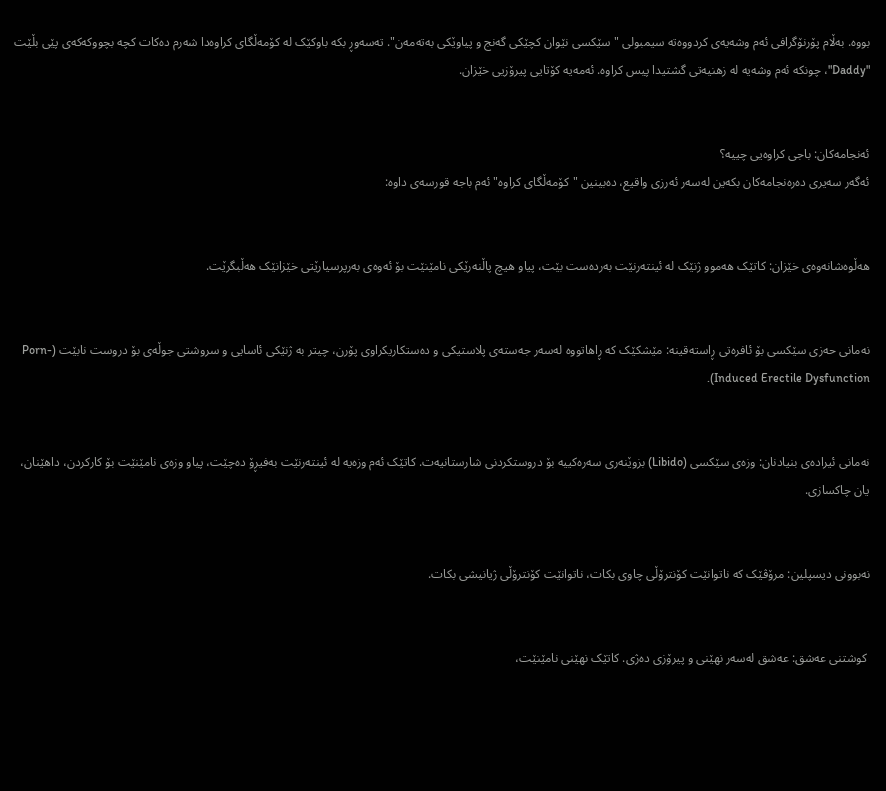بووە. بەڵام پۆرنۆگرافی ئەم وشەیەی کردووەتە سیمبولی "سێکسی نێوان کچێکی گەنج و پیاوێکی بەتەمەن". تەسەوڕ بکە باوکێک لە کۆمەڵگای کراوەدا شەرم دەکات کچە بچووکەکەی پێی بڵێت "Daddy"، چونکە ئەم وشەیە لە زهنیەتی گشتیدا پیس کراوە. ئەمەیە کۆتایی پیرۆزیی خێزان.


ئەنجامەکان: باجی کراوەیی چییە؟
ئەگەر سەیری دەرەنجامەکان بکەین لەسەر ئەرزی واقیع، دەبینین "کۆمەڵگای کراوە" ئەم باجە قورسەی داوە:


هەڵوەشانەوەی خێزان: کاتێک هەموو ژنێک لە ئینتەرنێت بەردەست بێت، پیاو هیچ پاڵنەرێکی نامێنێت بۆ ئەوەی بەرپرسیارێتی خێزانێک هەڵبگرێت.


نەمانی حەزی سێکسی بۆ ئافرەتی ڕاستەقینە: مێشکێک کە ڕاهاتووە لەسەر جەستەی پلاستیکی و دەستکاریکراوی پۆرن، چیتر بە ژنێکی ئاسایی و سروشتی جوڵەی بۆ دروست نابێت (Porn-Induced Erectile Dysfunction).


نەمانی ئیرادەی بنیادنان: وزەی سێکسی (Libido) بزوێنەری سەرەکییە بۆ دروستکردنی شارستانیەت. کاتێک ئەم وزەیە لە ئینتەرنێت بەفیڕۆ دەچێت، پیاو وزەی نامێنێت بۆ کارکردن، داهێنان، یان چاکسازی.


نەبوونی دیسپلین: مرۆڤێک کە ناتوانێت کۆنترۆڵی چاوی بکات، ناتوانێت کۆنترۆڵی ژیانیشی بکات.


 کوشتنی عەشق: عەشق لەسەر نهێنی و پیرۆزی دەژی. کاتێک نهێنی نامێنێت،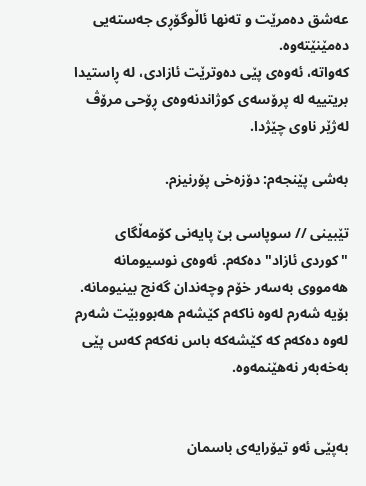عەشق دەمرێت و تەنها ئاڵوگۆڕی جەستەیی دەمێنێتەوە.
کەواتە، ئەوەی پێی دەوترێت ئازادی، لە ڕاستیدا بریتییە لە پرۆسەی کوژاندنەوەی ڕۆحی مرۆڤ لەژێر ناوی چێژدا.

بەشی پێنجەم: دۆزەخی پۆرنیزم.

تێبینی // سوپاسی بێ پایەنی کۆمەڵگای "کوردی ئازاد" دەکەم. ئەوەی نوسیومانە هەمووی بەسەر خۆم وچەندان گەنج بینیومانە. بۆیە شەرم لەوە ناکەم کێشەم هەبووبێت شەرم لەوە دەکەم کە کێشەکە باس نەکەم کەس پێی بەخەبەر نەهێنمەوە.


بەپێی ئەو تیۆرایەی باسمان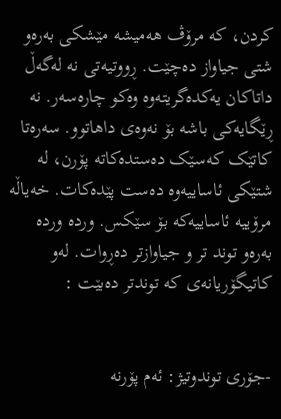کردن، کە مرۆڤ هەمیشە مێشکی بەرەو شتی جیاواز دەچێت. ڕووتیەتی نە لەگەڵ داتاکان یەکدەگریتەوە وەکو چارەسەر. نە ڕێگایەکی باشە بۆ نەوەی داهاتوو. سەرەتا کاتێک کەسێک دەستدەکاتە پۆرن، لە شتێکی ئاساییەوە دەست پێدەکات. خەیاڵە مرۆییە ئاساییەکە بۆ سێکس. وردە وردە بەرەو توند تر و جیاوازتر دەڕوات. لەو کاتیگۆریانەی کە توندتر دەبێت :


-جۆری توندوتیژ: ئەم پۆرنە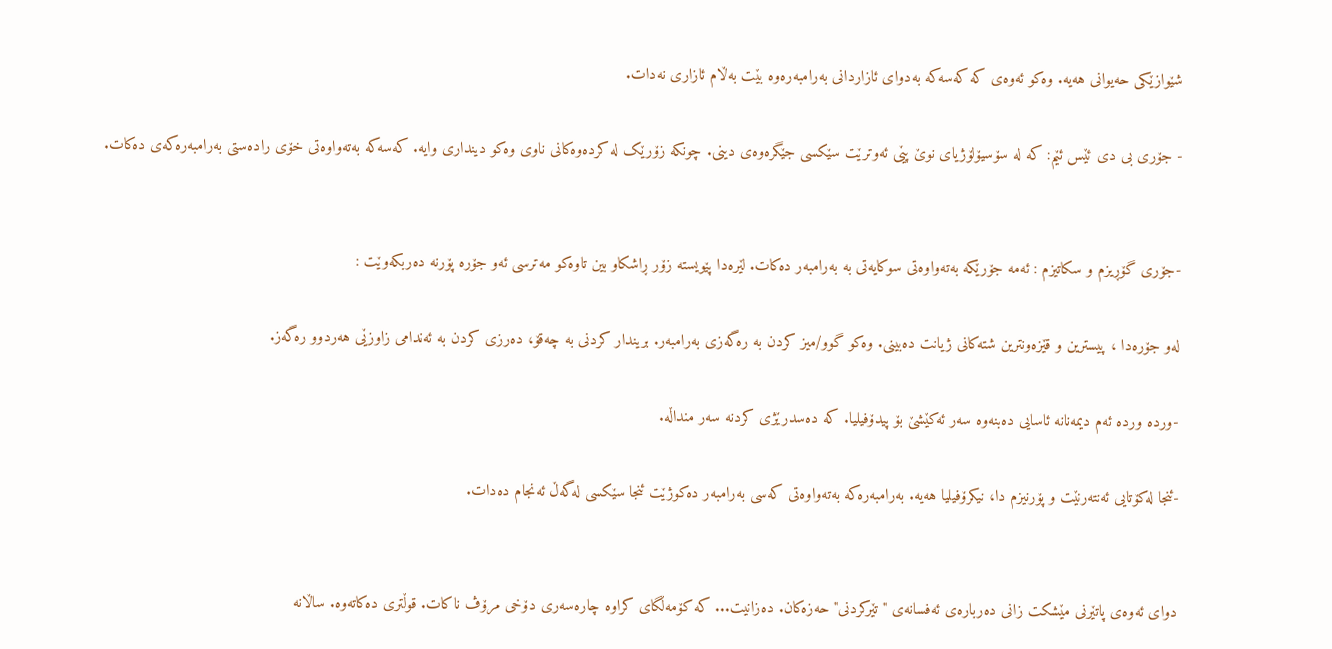شێوازێکی حەیوانی هەیە. وەکو ئەوەی کە کەسەکە بەدوای ئازاردانی بەرامبەرەوە بێت بەڵام ئازاری نەدات.

- جۆری بی دی ئێس ئێم: کە لە سۆسیۆلۆژیای نوێ پێی ئەوترێت سێکسی جێگرەوەی دینی. چونکە زۆرێک لە کردەوەکانی ناوی وەکو دینداری وایە. کەسەکە بەتەواوەتی خۆی رادەستی بەرامبەرەکەی دەکات.


-جۆری گۆڕیزم و سکاتیزم : ئەمە جۆرێکە بەتەواوەتی سوکایەتی بە بەرامبەر دەکات. لێرەدا پێویستە زۆر ڕاشکاو بین تاوەکو مەترسی ئەو جۆرە پۆرنە دەربکەوێت :

لەو جۆرەدا ، پیسترین و قێزەونترین شتەکانی ژیانت دەبینی. وەکو گوو/میز کردن بە رەگەزی بەرامبەر. بریندار کردنی بە چەقۆ، دەرزی کردن بە ئەندامی زاوزێی هەردوو رەگەز.

-وردە وردە ئەم دیمەنانە ئاسایی دەبنەوە سەر ئەکێشێ بۆ پیدۆفیلیا. کە دەسدرێژی کردنە سەر منداڵە.

-ئنجا لەکۆتایی ئەنتەرنێت و پۆرنیزم دا، نیکرۆفیلیا هەیە. بەرامبەرەکە بەتەواوەتی کەسی بەرامبەر دەکوژێت ئنجا سێکسی لەگەڵ ئەنجام دەدات.


دوای ئەوەی پاتێرنی مێشکت زانی دەربارەی ئەفسانەی "تێرکردنی" حەزەکان. دەزانیت... کە کۆمەڵگای کراوە چارەسەری دۆخی مرۆڤ ناکات. قوڵتری دەکاتەوە. ساڵانە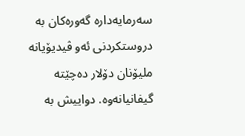سەرمایەدارە گەورەکان بە دروستکردنی ئەو ڤیدیۆیانە ملیۆنان دۆلار دەچێتە گیفانیانەوە. دواییش بە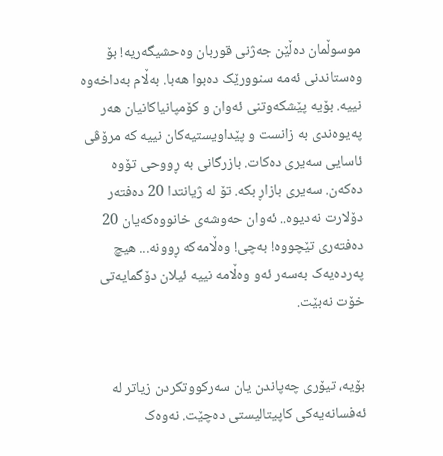موسوڵمان دەڵێن جەژنی قوربان وەحشیگەریە! بۆ وەستاندنی ئەمە سنوورێک دەبوا هەبا. بەڵام بەداخەوە نییە. بۆیە پێشکەوتنی ئەوان و کۆمپانیاکانیان هەر پەیوەندی بە زانست و پێداویستیەکان نییە کە مرۆڤی ئاسایی سەیری دەکات. بازرگانی بە ڕووحی تۆوە دەکەن. سەیری بازاڕ بکە. تۆ لە ژیانتدا 20 دەفتەر دۆلارت نەدیوە.. ئەوان حەوشەی خانووەکەیان 20 دەفتەری تێچووە! بەچی! وەڵامەکە ڕوونە... هیچ پەردەیەک بەسەر ئەو وەڵامە نییە ئیلان دۆگمایەتی خۆت نەبێت.


بۆیە، تیۆری چەپاندن یان سەرکووتکردن زیاتر لە ئەفسانەیەکی کاپیتالیستی دەچێت. نەوەک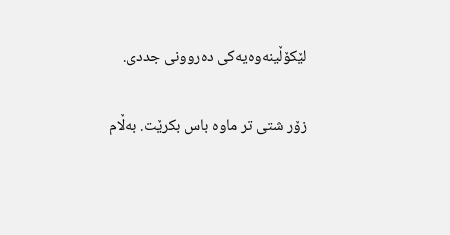لێکۆڵینەوەیەکی دەروونی جددی.

زۆر شتی تر ماوە باس بکرێت. بەڵام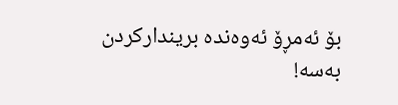بۆ ئەمڕۆ ئەوەندە بریندارکردن بەسە!